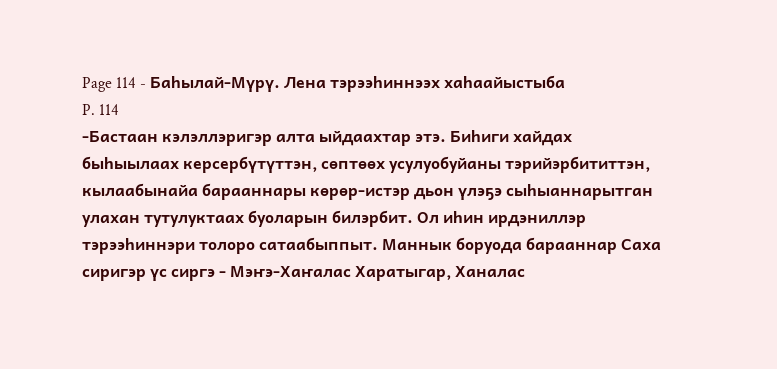Page 114 - Баһылай-Мүрү. Лена тэрээһиннээх хаһаайыстыба
P. 114
-Бастаан кэлэллэригэр алта ыйдаахтар этэ. Биһиги хайдах
быһыылаах керсербүтүттэн, сөптөөх усулуобуйаны тэрийэрбититтэн,
кылаабынайа барааннары көрөр-истэр дьон үлэҕэ сыһыаннарытган
улахан тутулуктаах буоларын билэрбит. Ол иһин ирдэниллэр
тэрээһиннэри толоро сатаабыппыт. Маннык боруода барааннар Саха
сиригэр үс сиргэ - Мэҥэ-Хаҥалас Харатыгар, Ханалас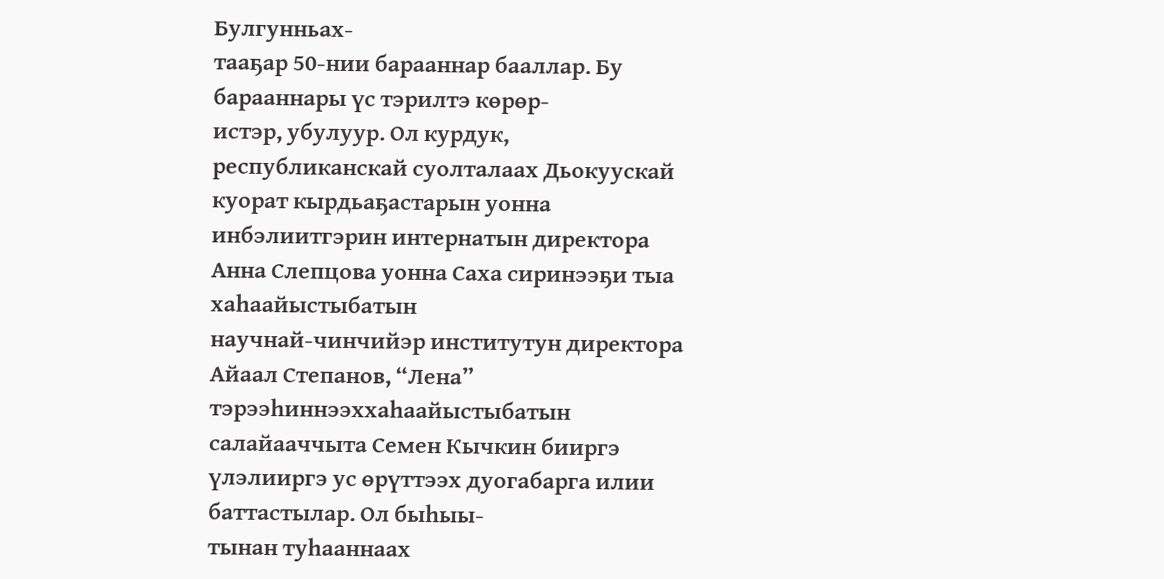Булгунньах-
тааҕар 50-нии барааннар бааллар. Бу барааннары үс тэрилтэ көрөр-
истэр, убулуур. Ол курдук, республиканскай суолталаах Дьокуускай
куорат кырдьаҕастарын уонна инбэлиитгэрин интернатын директора
Анна Слепцова уонна Саха сиринээҕи тыа хаһаайыстыбатын
научнай-чинчийэр институтун директора Айаал Степанов, “Лена”
тэрээһиннээххаһаайыстыбатын салайааччыта Семен Кычкин бииргэ
үлэлииргэ ус өрүттээх дуогабарга илии баттастылар. Ол быһыы-
тынан туһааннаах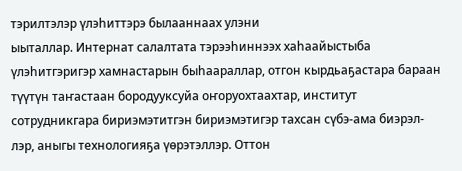тэрилтэлэр үлэһиттэрэ былааннаах улэни
ыыталлар. Интернат салалтата тэрээһиннээх хаһаайыстыба
үлэһитгэригэр хамнастарын быһаараллар, отгон кырдьаҕастара бараан
түүтүн таҥастаан бородууксуйа оҥоруохтаахтар, институт
сотрудникгара бириэмэтитгэн бириэмэтигэр тахсан сүбэ-ама биэрэл-
лэр, аныгы технологияҕа үөрэтэллэр. Оттон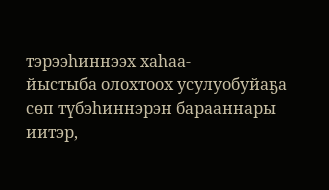тэрээһиннээх хаһаа-
йыстыба олохтоох усулуобуйаҕа сөп түбэһиннэрэн барааннары иитэр,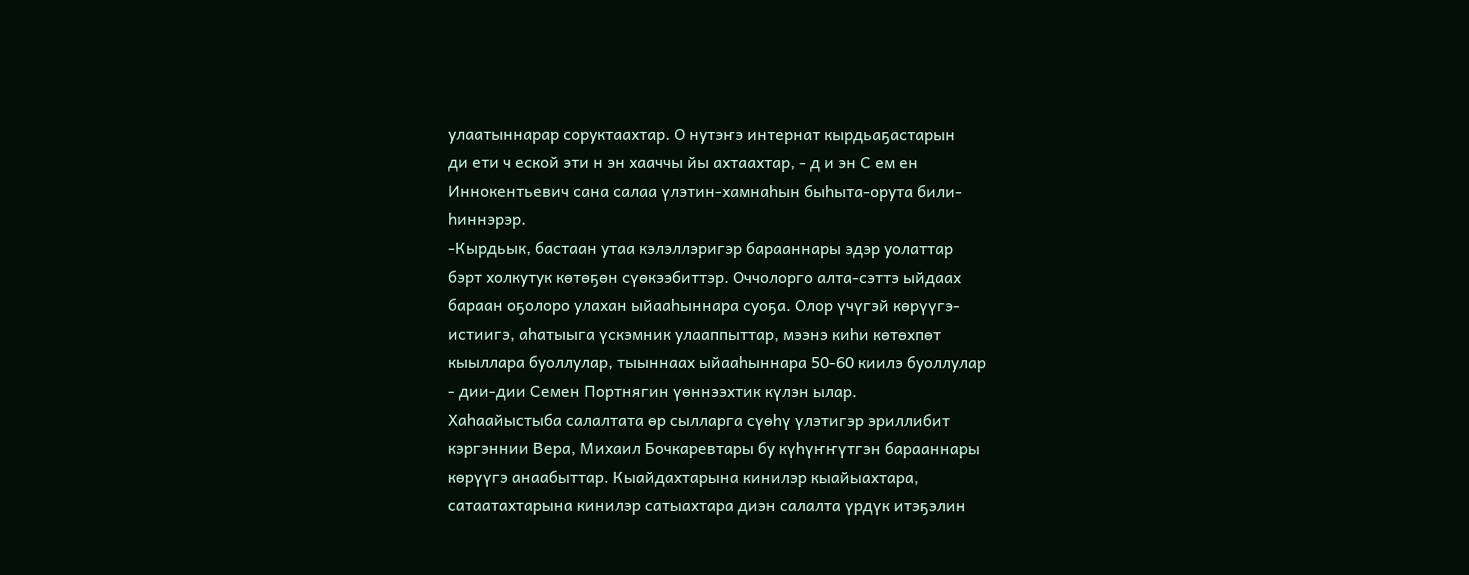улаатыннарар соруктаахтар. О нутэҥэ интернат кырдьаҕастарын
ди ети ч еской эти н эн хааччы йы ахтаахтар, - д и эн С ем ен
Иннокентьевич сана салаа үлэтин-хамнаһын быһыта-орута били-
һиннэрэр.
-Кырдьык, бастаан утаа кэлэллэригэр барааннары эдэр уолаттар
бэрт холкутук көтөҕөн сүөкээбиттэр. Оччолорго алта-сэттэ ыйдаах
бараан оҕолоро улахан ыйааһыннара суоҕа. Олор үчүгэй көрүүгэ-
истиигэ, аһатыыга үскэмник улааппыттар, мээнэ киһи көтөхпөт
кыыллара буоллулар, тыыннаах ыйааһыннара 50-60 киилэ буоллулар
- дии-дии Семен Портнягин үөннээхтик күлэн ылар.
Хаһаайыстыба салалтата өр сылларга сүөһү үлэтигэр эриллибит
кэргэннии Вера, Михаил Бочкаревтары бу күһүҥҥүтгэн барааннары
көрүүгэ анаабыттар. Кыайдахтарына кинилэр кыайыахтара,
сатаатахтарына кинилэр сатыахтара диэн салалта үрдүк итэҕэлин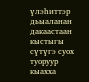үлэһиттэр дьыаланан дакаастаан кыстыгы сүтүгэ суох туоруур кыахха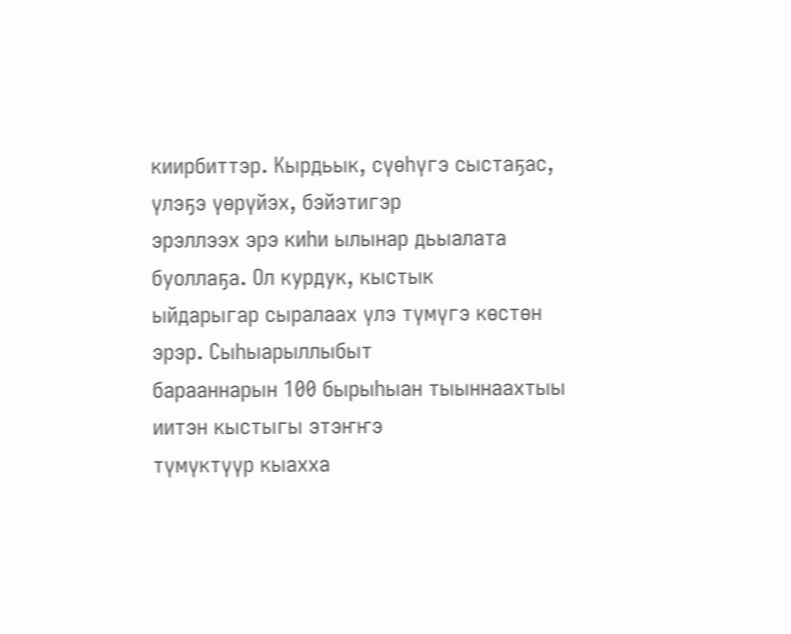киирбиттэр. Кырдьык, сүөһүгэ сыстаҕас, үлэҕэ үөрүйэх, бэйэтигэр
эрэллээх эрэ киһи ылынар дьыалата буоллаҕа. Ол курдук, кыстык
ыйдарыгар сыралаах үлэ түмүгэ көстөн эрэр. Сыһыарыллыбыт
барааннарын 100 бырыһыан тыыннаахтыы иитэн кыстыгы этэҥҥэ
түмүктүүр кыахха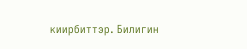киирбиттэр. Билигин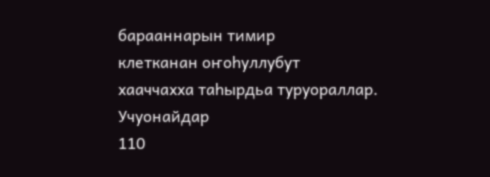барааннарын тимир
клетканан оҥоһуллубут хааччахха таһырдьа туруораллар. Учуонайдар
110